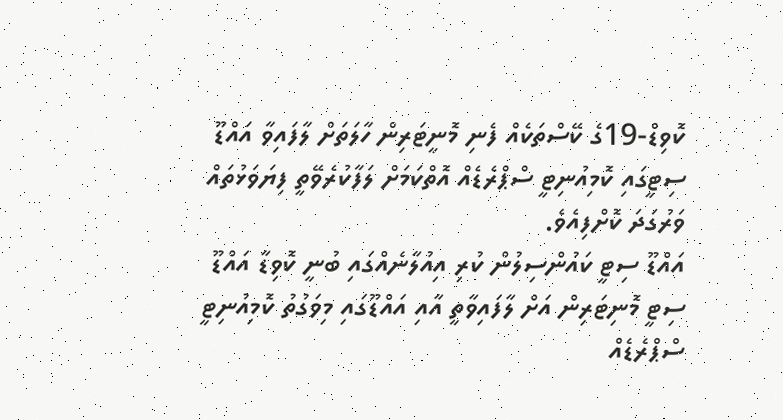ކޮވިޑް-19ގެ ކޭސްތަކެއް ފެނި މޮނީޓަރިން ހާލަތަށް ލާފައިވާ އައްޑޫ ސިޓީގައި ކޮމިއުނިޓީ ސްޕްރެޑެއް އޮތްކަމަށް ލަފާކުރެވޭތީ ފިޔަވަޅުތައް ވަރުގަދަ ކޮށްފިއެވެ.
އައްޑޫ ސިޓީ ކައުންސިލުން ކުރި އިއުލާނެއްގައި ބުނީ ކޮވިޑާ އައްޑޫ ސިޓީ މޮނިޓަރިން އަށް ލާފައިވާތީ އާއި އައްޑޫގައި މިވަގުތު ކޮމިއުނިޓީ ސްޕްރެޑެއް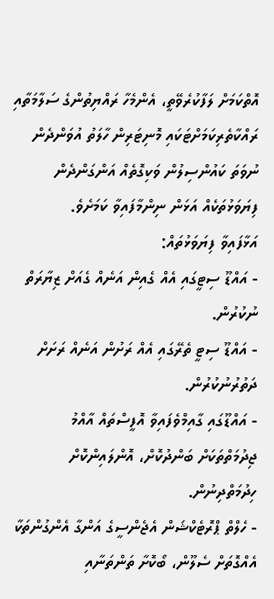އޮތްކަމަށް ލަފާކުރެވޭތީ، އެންމެހާ ރައްޔިތުންގެ ސަލާމަތާއި ރައްކާތެރިކަމަށްޓަކައި މޮނިޓަރިން ހާލަތު އުވަންދެން ނުވަތަ ކައުންސިލުން ވަކިގޮތެއް އަންގަންދެން ފިޔަވަޅުތަކެއް އަޅަން ނިންމާފައިވާ ކަމަށެވެ.
އަޅާފައިވާ ފިޔަވަޅުތައް:
- އައްޑޫ ސިޓީގައި އެއް ގެއިން އަނެއް ގެއަށް ޒިޔާރަތް ނުކުރުން.
- އައްޑޫ ސިޓީ ތެރޭގައި އެއް ރަށުން އަނެއް ރަށަށް ދަތުރުނުކުރުން.
- އައްޑޫގައި ގާއިމްވެފައިވާ އޮފީސްތައް އާއްމު ޖިދުމަތްތަކަށް ބަންދުކޮށް، އޮންލައިންކޮށް ހިދުމަތްދިނުން.
- ހެލްތް ޕްރޮޓެކްޝަން އެޖެންސީގެ އަންގާ އެންގުންތަކާ އެއްގޮތަށް ސެލޫން، ބޯކޮށާ ތަންތަނާއި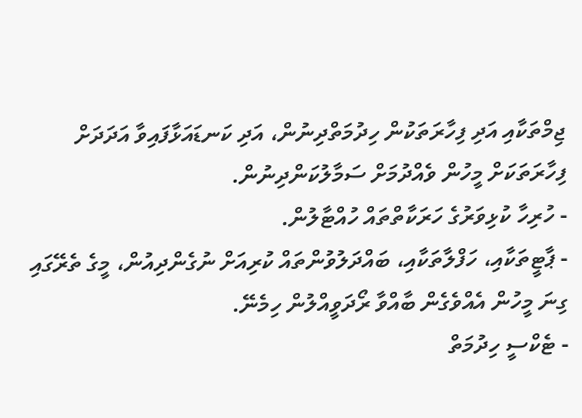ޖިމްތަކާއި އަދި ފިހާރަތަކުން ހިދުމަތްދިނުން، އަދި ކަނޑައަޅާފައިވާ އަދަދަށް ފިހާރަތަކަށް މީހުން ވެއްދުމަށް ސަމާލުކަންދިނުން.
- ހުރިހާ ކުޅިވަރުގެ ހަރަކާތްތައް ހުއްޓާލުން.
- ޕާޓީތަކާއި، ހަފްލާތަކާއި، ބައްދަލުވުންތައް ކުރިއަށް ނުގެންދިއުން، މީގެ ތެރޭގައި ގިނަ މީހުން އެއްވެގެން ބާއްވާ ރޯދަވީއްލުން ހިމެނޭ.
- ޓެކްސީ ހިދުމަތް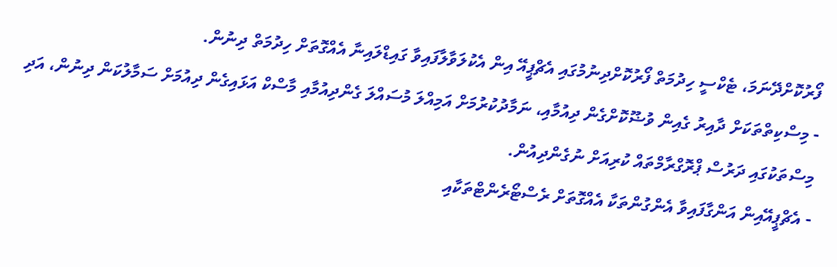ފޯރުކޮށްދޭނަމަ، ޓެކްސީ ހިދުމަތް ފޯރުކޮށްދިނުމުގައި އެޗްޕީއޭ އިން އެކުލަވާލާފައިވާ ގައިޑްލައިނާ އެއްގޮތަށް ހިދުމަތް ދިނުން.
- މިސްކިތްތަކަށް ދާއިރު ގެއިން ވުޟޫކޮށްގެން ދިއުމާއި، ނަމާދުކުރުމަށް އަމިއްލަ މުސައްލަ ގެންދިއުމާއި މާސްކް އަޅައިގެން ދިއުމަށް ސަމާލުކަން ދިނުން، އަދި މިސްތަކުގައި ދަރުސް ޕްރޮގްރާމްތައް ކުރިއަށް ނުގެންދިއުން.
- އެޗްޕީއޭއިން އަންގާފައިވާ އެންގުންތަކާ އެއްގޮތަށް ރެސްޓޯރެންޓްތަކާއި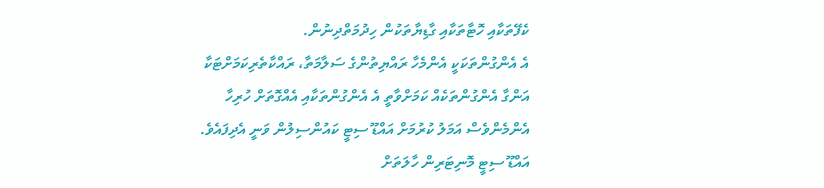ކެފޭތަކާއި ހޮޓާތަކާއި ގާޑިޔާތަކުން ހިދުމަތްދިނުން.
އެ އެންގުންތަކަކީ އެންމެހާ ރައްޔިތުންގެ ސަލާމަތާ، ރައްކާތެރިކަމަށްޓަކާ އަންގާ އެންގުންތަކެއް ކަމަށްވާތީ އެ އެންގުންތަކާއި އެއްގޮތަށް ހުރިހާ އެންމެންވެސް އަމަލު ކުރުމަށް އައްޑޫ ސިޓީ ކައުންސިލުން ވަނީ އެދިފައެވެ.
އައްޑޫ ސިޓީ މޮނިޓަރިން ހާލަތަށް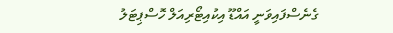ގެނެސްފައިވަނީ އައްޑޫ އިކުއިޓޯރިއަލް ހޮސްޕިޓަލު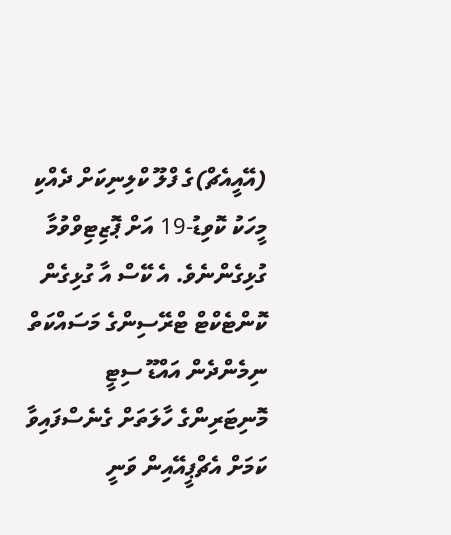(އޭއީއެޗް)ގެ ފްލޫ ކްލިނިކަށް ދެއްކި މީހަކު ކޮވިޑު-19 އަށް ޕޮޒިޓިވްވުމާ ގުޅިގެންނެވެ. އެ ކޭސް އާ ގުޅިގެން ކޮންޓެކްޓް ޓްރޭސިންގެ މަސައްކަތް ނިމެންދެން އައްޑޫ ސިޓީ މޮނިޓަރިންގެ ހާލަތަށް ގެނެސްފައިވާ ކަމަށް އެޗްޕީއޭއިން ވަނީ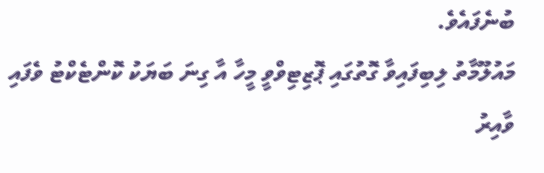ބުނެފައެވެ.
މައުލޫމާތު ލިބިފައިވާ ގޮތުގައި ޕޮޒިޓިވްވީ މީހާ އާ ގިނަ ބަޔަކު ކޮންޓެކްޓު ވެފައި ވާއިރު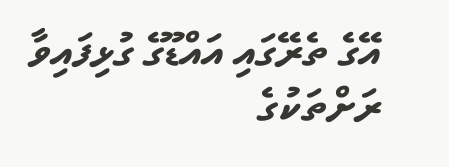އޭގެ ތެރޭގައި އައްޑޫގެ ގުޅިފައިވާ ރަށްތަކުގެ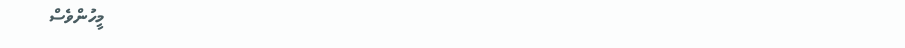މީހުންވެސް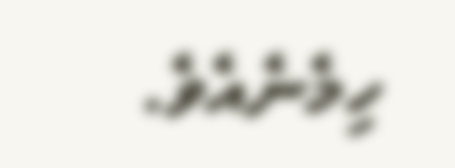ހިމެނެއެވެ.